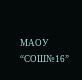МАОУ “СОШ№16”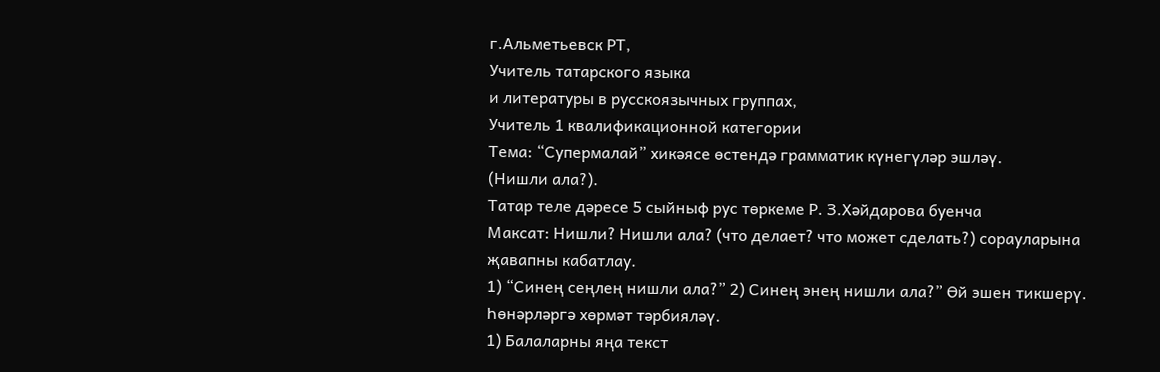г.Альметьевск РТ,
Учитель татарского языка
и литературы в русскоязычных группах,
Учитель 1 квалификационной категории
Тема: “Супермалай” хикәясе өстендә грамматик күнегүләр эшләү.
(Нишли ала?).
Татар теле дәресе 5 сыйныф рус төркеме Р. З.Хәйдарова буенча
Максат: Нишли? Нишли ала? (что делает? что может сделать?) сорауларына җавапны кабатлау.
1) “Синең сеңлең нишли ала?” 2) Синең энең нишли ала?” Өй эшен тикшерү.
Һөнәрләргә хөрмәт тәрбияләү.
1) Балаларны яңа текст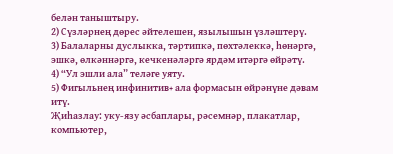белән таныштыру.
2) Сүзләрнең дөрес әйтелешен, язылышын үзләштерү.
3) Балаларны дуслыкка, тәртипкә, пөхтәлеккә, һөнәргә, эшкә, өлкәннәргә, кечкенәләргә ярдәм итәргә өйрәтү.
4) “Ул эшли ала” теләге уяту.
5) Фигыльнең инфинитив+ ала формасын өйрәнүне дәвам итү.
Җиһазлау: уку-язу әсбаплары, рәсемнәр, плакатлар, компьютер,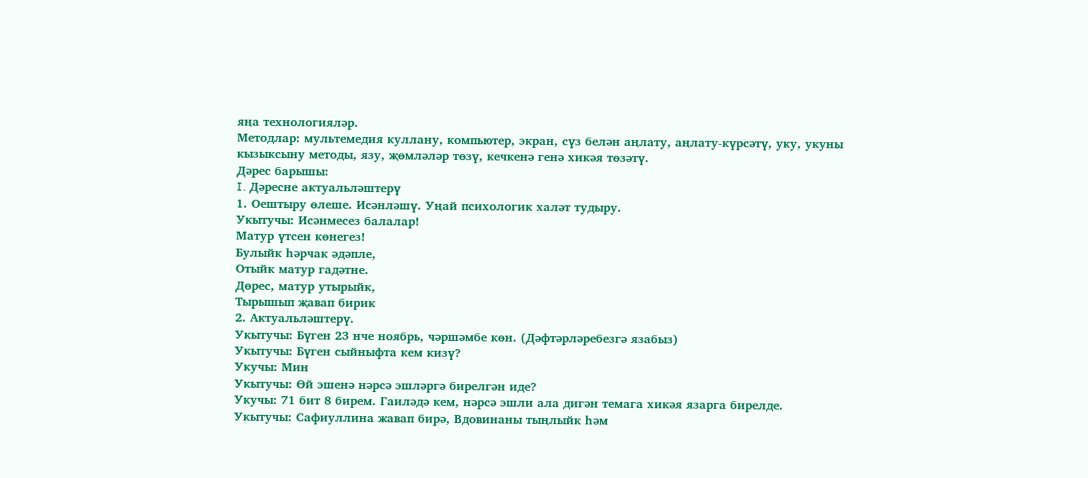яңа технологияләр.
Методлар: мультемедия куллану, компьютер, экран, сүз белән аңлату, аңлату-күрсәтү, уку, укуны кызыксыну методы, язу, җөмләләр төзү, кечкенә генә хикәя төзәтү.
Дәрес барышы:
I. Дәресне актуальләштерү
1. Оештыру өлеше. Исәнләшү. Уңай психологик халәт тудыру.
Укытучы: Исәнмесез балалар!
Матур үтсен көнегез!
Булыйк һәрчак әдәпле,
Отыйк матур гадәтне.
Дөрес, матур утырыйк,
Тырышып җавап бирик
2. Актуальләштерү.
Укытучы: Бүген 23 нче ноябрь, чәршәмбе көн. (Дәфтәрләребезгә язабыз)
Укытучы: Бүген сыйныфта кем кизү?
Укучы: Мин
Укытучы: Өй эшенә нәрсә эшләргә бирелгән иде?
Укучы: 71 бит 8 бирем. Гаиләдә кем, нәрсә эшли ала дигән темага хикәя язарга бирелде.
Укытучы: Сафиуллина жавап бирә, Вдовинаны тыңлыйк һәм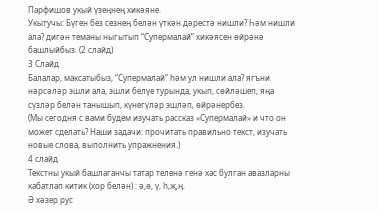Парфишов укый үзеңнең хикәяне.
Укытучы: Бүген без сезнең белән үткән дәрестә нишли? Һәм нишли ала? дигән теманы ныгытып “Супермалай” хикәясен өйрәнә башлыйбыз. (2 слайд)
3 Слайд
Балалар, максатыбыз, “Супермалай” һәм ул нишли ала? ягъни нәрсәләр эшли ала, эшли белүе турында, укып, сөйләшеп, яңа сүзләр белән танышып, күнегүләр эшләп, өйрәнербез.
(Мы сегодня с вами будем изучать рассказ «Супермалай» и что он может сделать? Наши задачи: прочитать правильно текст, изучать новые слова, выполнить упражнения.)
4 слайд
Текстны укый башлаганчы татар теленә генә хас булган авазларны кабатлап китик (хор белән) : ә,ө, ү, һ,җ,ң.
Ә хәзер рус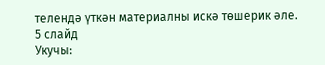телендә үткән материалны искә төшерик әле.
5 слайд
Укучы: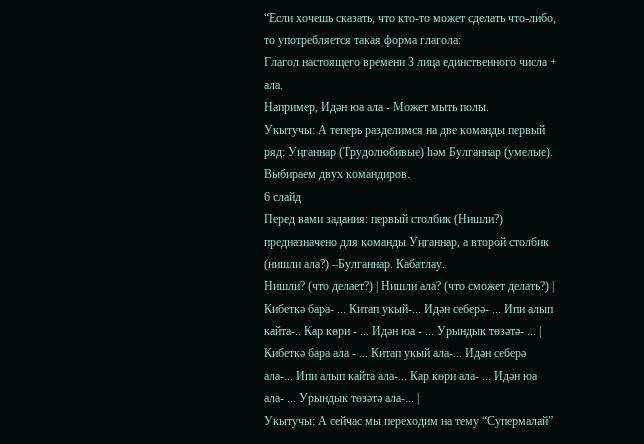“Если хочешь сказать, что кто-то может сделать что-либо, то употребляется такая форма глагола:
Глагол настоящего времени 3 лица единственного числа + ала.
Например, Идән юа ала - Может мыть полы.
Укытучы: А теперь разделимся на две команды первый ряд: Уңганнар (Трудолюбивые) һәм Булганнар (умелые). Выбираем двух командиров.
6 слайд
Перед вами задания: первый столбик (Нишли?) предназначено для команды Уңганнар, а второй столбик (нишли ала?) –Булганнар. Кабатлау.
Нишли? (что делает?) | Нишли ала? (что сможет делать?) |
Кибеткә бара- ... Китап укый-... Идән себерә- ... Ипи алып кайта-.. Кар көри - ... Идән юа - ... Урындык төзәтә- ... | Кибеткә бара ала - ... Китап укый ала-... Идән себерә ала-... Ипи алып кайта ала-... Кар көри ала- ... Идән юа ала- ... Урындык төзәтә ала-... |
Укытучы: А сейчас мы переходим на тему “Супермалай”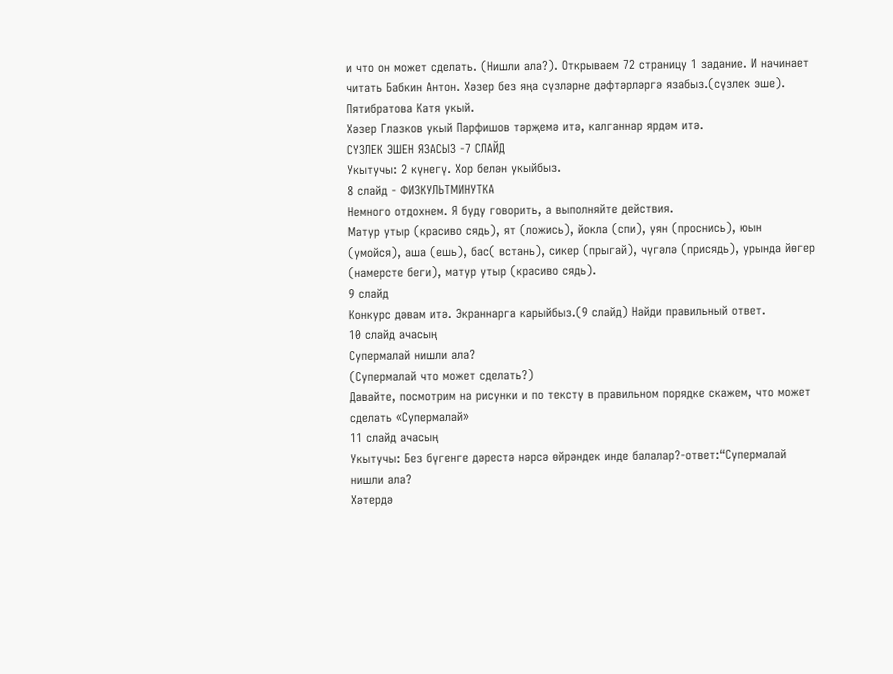и что он может сделать. (Нишли ала?). Открываем 72 страницу 1 задание. И начинает читать Бабкин Антон. Хәзер без яңа сүзләрне дәфтәрләргә язабыз.(сүзлек эше). Пятибратова Катя укый.
Хәзер Глазков укый Парфишов тәрҗемә итә, калганнар ярдәм итә.
СҮЗЛЕК ЭШЕН ЯЗАСЫЗ -7 СЛАЙД
Укытучы: 2 күнегү. Хор белән укыйбыз.
8 слайд - ФИЗКУЛЬТМИНУТКА
Немного отдохнем. Я буду говорить, а выполняйте действия.
Матур утыр (красиво сядь), ят (ложись), йокла (спи), уян (проснись), юын (умойся), аша (ешь), бас( встань), сикер (прыгай), чүгәлә (присядь), урында йөгер (намерсте беги), матур утыр (красиво сядь).
9 слайд
Конкурс дәвам итә. Экраннарга карыйбыз.(9 слайд) Найди правильный ответ.
10 слайд ачасың
Супермалай нишли ала?
(Супермалай что может сделать?)
Давайте, посмотрим на рисунки и по тексту в правильном порядке скажем, что может сделать «Супермалай»
11 слайд ачасың
Укытучы: Без бүгенге дәрестә нәрсә өйрәндек инде балалар?-ответ:“Супермалай нишли ала?
Хәтердә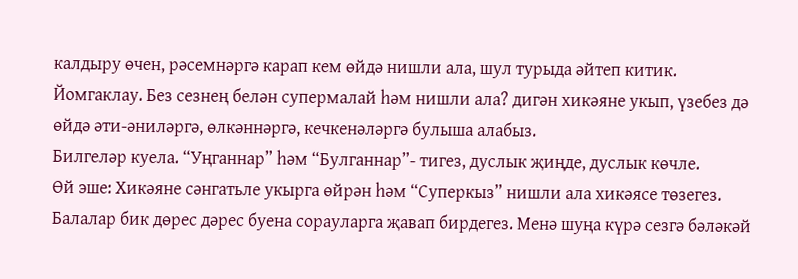калдыру өчен, рәсемнәргә карап кем өйдә нишли ала, шул турыда әйтеп китик.
Йомгаклау. Без сезнең белән супермалай һәм нишли ала? дигән хикәяне укып, үзебез дә өйдә әти-әниләргә, өлкәннәргә, кечкенәләргә булыша алабыз.
Билгеләр куела. “Уңганнар” һәм “Булганнар”- тигез, дуслык җиңде, дуслык көчле.
Өй эше: Хикәяне сәнгатьле укырга өйрән һәм “Суперкыз” нишли ала хикәясе төзегез.
Балалар бик дөрес дәрес буена сорауларга җавап бирдегез. Менә шуңа күрә сезгә бәләкәй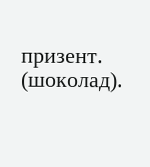призент. (шоколад).